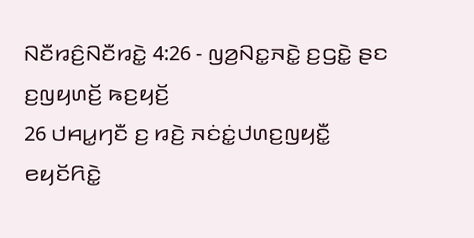ꤡꤢꤪꤙꤢꤨ꤬ꤡꤢꤪꤙꤢꤧ꤭ 4:26 - ꤜꤤ꤬ꤡꤢ꤭ꤏꤢꤧ꤭ ꤢ꤬ꤞꤢꤧ꤭ ꤔꤢ ꤢ꤬ꤜꤟꤛꤢꤩ꤬ ꤒꤢ꤬ꤟꤢꤩ꤬
26 ꤓꤌꤣ꤭ꤚꤢꤪ ꤢ꤬ ꤙꤢꤧ꤬ ꤏꤢꤦꤢꤦ꤭ꤓꤛꤢ꤬ꤜꤟꤢꤪ꤭ ꤕꤟꤢꤩꤖꤢꤧ꤭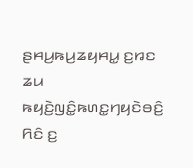ꤔꤌꤣ꤬ꤒꤣ꤬ꤘꤟꤌꤣ꤭ ꤢ꤬ꤙꤢ ꤘꤣ ꤒꤟꤢꤧ꤬ꤜꤢꤨ꤭ꤒꤛꤢ꤭ꤚꤟꤢꤧꤋꤢꤨ꤬ ꤖꤢꤨ ꤢ꤬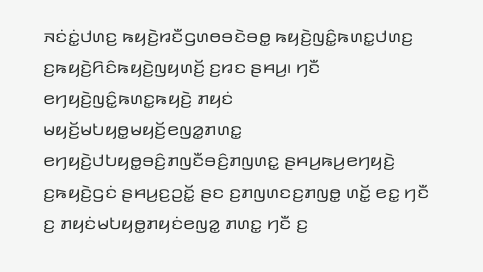ꤏꤢꤦꤢꤦ꤭ꤓꤛꤢ꤬ ꤒꤟꤢꤧ꤬ꤙꤢꤪꤞꤛꤥꤋꤢꤧꤋꤥ꤭ ꤒꤟꤢꤧ꤬ꤜꤢꤨ꤭ꤒꤛꤢ꤭ꤓꤛꤢ꤬ ꤢ꤬ꤒꤟꤢꤧ꤬ꤖꤢꤨꤒꤟꤢꤧ꤬ꤜꤟꤛꤢꤩ꤬ ꤢ꤬ꤙꤢ ꤔꤌꤣ꤬꤯ ꤚꤢꤪ ꤕꤚꤟꤢꤧ꤬ꤜꤢꤨ꤭ꤒꤛꤢ꤭ꤒꤟꤢꤧ꤬ ꤊꤟꤢꤦ ꤗꤟꤢꤩ꤬ꤗꤝꤟꤥ꤭ꤗꤟꤢꤩ꤬ꤕꤜꤤ꤭ꤊꤛꤢ꤭ ꤕꤚꤟꤢꤧ꤬ꤓꤝꤟꤥ꤭ꤋꤢꤨ꤬ꤊꤜꤢꤪꤋꤢꤨ꤬ꤊꤜꤛꤢ꤭ ꤔꤌꤣ꤬ꤒꤣ꤬ꤕꤚꤟꤢꤧ꤬ ꤢ꤬ꤒꤟꤢꤧ꤬ꤞꤢꤦ ꤔꤌꤣ꤬ꤢ꤬ꤑꤢꤩ꤭ ꤔꤢ ꤢ꤬ꤊꤜꤛꤢꤢ꤬ꤊꤜꤥ꤭ ꤛꤢꤩ꤭ ꤕꤢ꤭ ꤚꤢꤪ ꤢ꤬ ꤊꤟꤢꤦꤗꤝꤟꤥ꤭ꤊꤟꤢꤦꤕꤜꤤ꤭ ꤊꤛꤢ꤭ ꤚꤢꤪ ꤢ꤬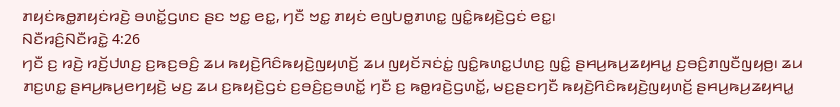ꤊꤟꤢꤦꤒꤥ꤭ꤊꤟꤢꤦꤙꤢꤧ꤬ ꤋꤛꤢꤩ꤭ꤞꤛꤢ ꤔꤢ ꤠꤢ꤭ ꤕꤢ꤭, ꤚꤢꤪ ꤠꤢ꤭ ꤊꤟꤢꤦ ꤕꤜꤝꤥ꤭ꤊꤛꤢ꤭ ꤜꤢꤨ꤭ꤒꤟꤢꤧ꤬ꤞꤢꤦ ꤕꤢ꤭꤯
ꤡꤢꤪꤙꤢꤨ꤬ꤡꤢꤪꤙꤢꤧ꤭ 4:26
ꤚꤢꤪ ꤢ꤬ ꤙꤢꤧ꤬ ꤙꤢꤩ꤬ꤓꤛꤢ꤬ ꤢ꤬ꤒꤢ꤬ꤋꤢꤨ꤬ ꤘꤣ ꤒꤟꤢꤧ꤬ꤖꤢꤨꤒꤟꤢꤧ꤬ꤜꤟꤛꤢꤩ꤬ ꤘꤣ ꤜꤟꤢꤩꤏꤢꤦꤢꤦ꤭ ꤜꤢꤨ꤭ꤒꤛꤢ꤭ꤓꤛꤢ꤬ ꤜꤢꤨ꤭ ꤔꤌꤣ꤬ꤒꤣ꤬ꤘꤟꤌꤣ꤭ ꤢ꤬ꤋꤢꤨ꤬ꤊꤜꤢꤪꤜꤟꤥ꤬꤯ ꤘꤣ ꤊꤢ꤬ꤛꤢ꤭ ꤔꤌꤣ꤬ꤒꤣ꤬ꤕꤚꤟꤢꤧ꤬ ꤗꤢ꤬ ꤘꤣ ꤢ꤬ꤒꤟꤢꤧ꤬ꤞꤢꤦ ꤢ꤬ꤋꤢꤨ꤬ꤢ꤬ꤋꤛꤢꤩ꤭ ꤚꤢꤪ ꤢ꤬ ꤒꤥ꤭ꤙꤢꤧ꤬ꤞꤛꤢꤩ꤭, ꤗꤢ꤬ꤔꤢꤚꤢꤪ ꤒꤟꤢꤧ꤬ꤖꤢꤨꤒꤟꤢꤧ꤬ꤜꤟꤛꤢꤩ꤬ ꤔꤌꤣ꤬ꤒꤣ꤬ꤘꤟꤌꤣ꤭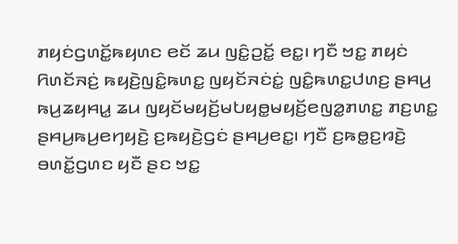ꤊꤟꤢꤦꤞꤛꤢꤩ꤭ꤒꤟꤛꤢ ꤕꤢꤩ ꤘꤣ ꤜꤢꤨ꤭ꤑꤢꤩ꤭ ꤕꤢ꤭꤯ ꤚꤢꤪ ꤠꤢ꤭ ꤊꤟꤢꤦ ꤖꤛꤢꤩꤏꤢꤦ꤬ ꤒꤟꤢꤧ꤬ꤜꤢꤨ꤭ꤒꤛꤢ꤭ ꤜꤟꤢꤩꤏꤢꤦꤢꤦ꤭ ꤜꤢꤨ꤭ꤒꤛꤢ꤭ꤓꤛꤢ꤬ ꤔꤌꤣ꤬ ꤒꤣ꤬ꤘꤟꤌꤣ꤭ ꤘꤣ ꤜꤟꤢꤩꤗꤟꤢꤩ꤬ꤗꤝꤟꤥ꤭ꤗꤟꤢꤩ꤬ꤕꤜꤤ꤭ꤊꤛꤢ꤭ ꤊꤢ꤬ꤛꤢ꤭ ꤔꤌꤣ꤬ꤒꤣ꤬ꤕꤚꤟꤢꤧ꤬ ꤢ꤬ꤒꤟꤢꤧ꤬ꤞꤢꤦ ꤔꤌꤣ꤬ꤕꤢ꤭꤯ ꤚꤢꤪ ꤢ꤬ꤒꤥ꤭ꤢ꤬ꤙꤢꤧ꤬ ꤋꤛꤢꤩ꤭ꤞꤛꤢ ꤟꤢꤪ ꤔꤢ ꤠꤢ꤭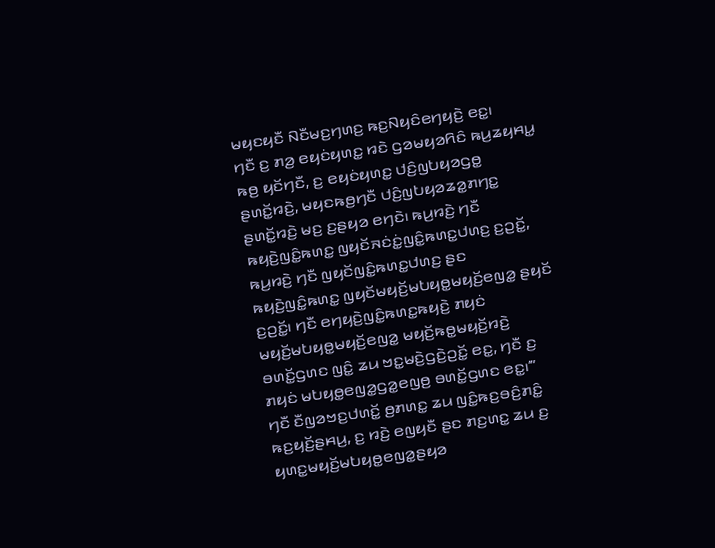ꤗꤟꤢꤟꤢꤪ ꤡꤢꤪꤗꤢ꤬ꤚꤛꤢ꤬ ꤒꤢ꤬ꤡꤟꤢꤨꤕꤚꤟꤢꤧ꤬ ꤕꤢ꤭꤯
ꤚꤢꤪ ꤢ꤬ ꤊꤤ꤬ ꤕꤟꤢꤦꤟꤛꤢ꤭ ꤙꤢꤧ ꤞꤤꤗꤟꤤꤖꤢꤨ ꤒꤣ꤬ꤘꤟꤌꤣ꤭ ꤒꤥ꤬ ꤟꤢꤩꤚꤢꤪ, ꤢ꤬ ꤕꤟꤢꤦꤟꤛꤢ꤭ ꤓꤢꤨ꤬ꤜꤝꤟꤤꤞꤥ꤭ ꤔꤛꤢꤩ꤭ꤙꤢꤧ꤬, ꤗꤟꤢꤒꤥ꤬ꤚꤢꤪ ꤓꤢꤨ꤬ꤜꤝꤟꤤꤘꤤ꤭ꤊꤚꤢ꤭ ꤔꤛꤢꤩ꤭ꤙꤢꤧ꤬ ꤗꤢ꤬ ꤢ꤬ꤔꤟꤤ ꤕꤚꤢꤧ꤯ ꤒꤣ꤬ꤙꤢꤧ꤬ ꤚꤢꤪ ꤒꤟꤢꤧ꤬ꤜꤢꤨ꤭ꤒꤛꤢ꤭ ꤜꤟꤢꤩꤏꤢꤦꤢꤦ꤭ꤜꤢꤨ꤭ꤒꤛꤢ꤭ꤓꤛꤢ꤬ ꤢ꤬ꤑꤢꤩ꤭, ꤒꤣ꤬ꤙꤢꤧ꤬ ꤚꤢꤪ ꤜꤟꤢꤩꤜꤢꤨ꤭ꤒꤛꤢ꤭ꤓꤛꤢ꤬ ꤔꤢ ꤒꤟꤢꤧ꤬ꤜꤢꤨ꤭ꤒꤛꤢ꤭ ꤜꤟꤢꤩꤗꤟꤢꤩ꤬ꤗꤝꤟꤥ꤭ꤗꤟꤢꤩ꤬ꤕꤜꤤ꤭ ꤔꤟꤢꤩ ꤢ꤬ꤑꤢꤩ꤭꤯ ꤚꤢꤪ ꤕꤚꤟꤢꤧ꤬ꤜꤢꤨ꤭ꤒꤛꤢ꤭ꤒꤟꤢꤧ꤬ ꤊꤟꤢꤦ ꤗꤟꤢꤩ꤬ꤗꤝꤟꤥ꤭ꤗꤟꤢꤩ꤬ꤕꤜꤤ꤭ ꤗꤟꤢꤩ꤬ꤒꤥ꤭ꤗꤟꤢꤩ꤬ꤙꤢꤧ꤬ ꤋꤛꤢꤩ꤭ꤞꤛꤢ ꤜꤢꤨ꤭ ꤘꤣ ꤠꤢ꤭ꤗꤢꤧ꤬ꤞꤢꤧ꤬ꤑꤢꤩ꤭ ꤕꤢ꤭, ꤚꤢꤪ ꤢ꤬ ꤊꤟꤢꤦ ꤗꤝꤟꤥ꤭ꤕꤜꤤ꤭ꤞꤤ꤭ꤕꤜꤥ꤬ ꤋꤛꤢꤩ꤭ꤞꤛꤢ ꤕꤢ꤭꤯’”
ꤚꤢꤪ ꤢꤪꤜꤤꤠꤢ꤬ꤓꤛꤢꤩ꤭ ꤥ꤬ꤊꤛꤢ꤭ ꤘꤣ ꤜꤢꤨ꤭ꤒꤢ꤬ꤋꤢꤨ꤬ꤊꤢꤨ꤭ ꤒꤢ꤬ꤟꤢꤩ꤬ꤔꤌꤣ꤬, ꤢ꤬ ꤙꤢꤧ꤬ ꤕꤜꤟꤢꤪ ꤔꤢ ꤊꤢ꤬ꤛꤢ꤭ ꤘꤣ ꤢ꤬ ꤟꤛꤢ꤭ꤗꤟꤢꤩ꤬ꤗꤝꤟꤥ꤭ꤕꤜꤤ꤭ꤔꤟꤤ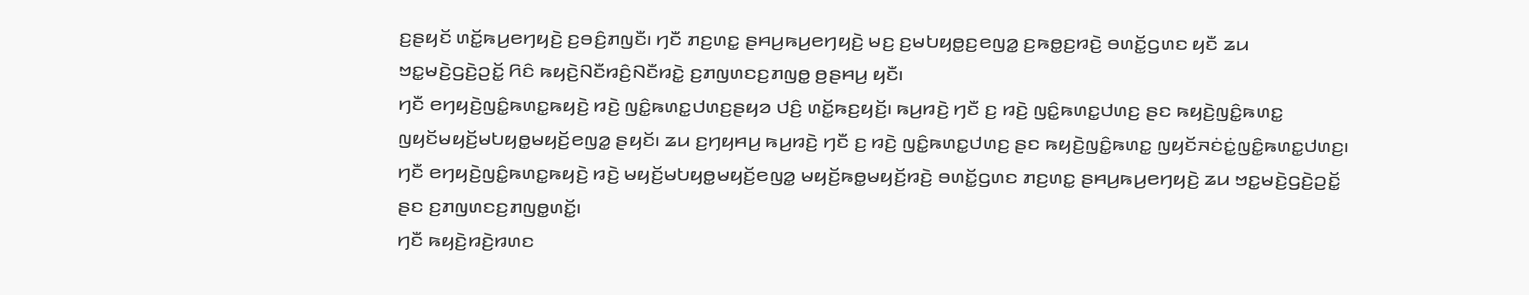ꤢ꤬ꤔꤟꤢꤩ ꤛꤢꤩ꤭ꤒꤣ꤬ꤕꤚꤟꤢꤧ꤬ ꤢ꤬ꤋꤢꤨ꤬ꤊꤜꤢꤪ꤯ ꤚꤢꤪ ꤊꤢ꤬ꤛꤢ꤭ ꤔꤌꤣ꤬ꤒꤣ꤬ꤕꤚꤟꤢꤧ꤬ ꤗꤢ꤬ ꤢ꤬ꤗꤝꤟꤥ꤭ꤢ꤬ꤕꤜꤤ꤭ ꤢ꤬ꤒꤥ꤭ꤢ꤬ꤙꤢꤧ꤬ ꤋꤛꤢꤩ꤭ꤞꤛꤢ ꤟꤢꤪ ꤘꤣ ꤠꤢ꤭ꤗꤢꤧ꤬ꤞꤢꤧ꤬ꤑꤢꤩ꤭ ꤖꤢꤨ ꤒꤟꤢꤧ꤬ꤡꤢꤪꤙꤢꤨ꤬ꤡꤢꤪꤙꤢꤧ꤭ ꤢ꤬ꤊꤜꤛꤢꤢ꤬ꤊꤜꤥ꤭ ꤥ꤬ꤔꤌꤣ꤬ ꤟꤢꤪ꤯
ꤚꤢꤪ ꤕꤚꤟꤢꤧ꤬ꤜꤢꤨ꤭ꤒꤛꤢ꤭ꤒꤟꤢꤧ꤬ ꤙꤢꤧ꤬ ꤜꤢꤨ꤭ꤒꤛꤢ꤭ꤓꤛꤢ꤬ꤔꤟꤤ ꤓꤢꤨ꤬ ꤛꤢꤩ꤭ꤒꤢ꤬ꤟꤢꤩ꤬꤯ ꤒꤣ꤬ꤙꤢꤧ꤬ ꤚꤢꤪ ꤢ꤬ ꤙꤢꤧ꤬ ꤜꤢꤨ꤭ꤒꤛꤢ꤭ꤓꤛꤢ꤬ ꤔꤢ ꤒꤟꤢꤧ꤬ꤜꤢꤨ꤭ꤒꤛꤢ꤭ ꤜꤟꤢꤩꤗꤟꤢꤩ꤬ꤗꤝꤟꤥ꤭ꤗꤟꤢꤩ꤬ꤕꤜꤤ꤭ ꤔꤟꤢꤩ꤯ ꤘꤣ ꤢ꤬ꤚꤟꤌꤣ꤬ ꤒꤣ꤬ꤙꤢꤧ꤬ ꤚꤢꤪ ꤢ꤬ ꤙꤢꤧ꤬ ꤜꤢꤨ꤭ꤒꤛꤢ꤭ꤓꤛꤢ꤬ ꤔꤢ ꤒꤟꤢꤧ꤬ꤜꤢꤨ꤭ꤒꤛꤢ꤭ ꤜꤟꤢꤩꤏꤢꤦꤢꤦ꤭ꤜꤢꤨ꤭ꤒꤛꤢ꤭ꤓꤛꤢ꤬꤯ ꤚꤢꤪ ꤕꤚꤟꤢꤧ꤬ꤜꤢꤨ꤭ꤒꤛꤢ꤭ꤒꤟꤢꤧ꤬ ꤙꤢꤧ꤬ ꤗꤟꤢꤩ꤬ꤗꤝꤟꤥ꤭ꤗꤟꤢꤩ꤬ꤕꤜꤤ꤭ ꤗꤟꤢꤩ꤬ꤒꤥ꤭ꤗꤟꤢꤩ꤬ꤙꤢꤧ꤬ ꤋꤛꤢꤩ꤭ꤞꤛꤢ ꤊꤢ꤬ꤛꤢ꤭ ꤔꤌꤣ꤬ꤒꤣ꤬ꤕꤚꤟꤢꤧ꤬ ꤘꤣ ꤠꤢ꤭ꤗꤢꤧ꤬ꤞꤢꤧ꤬ꤑꤢꤩ꤭ ꤔꤢ ꤢ꤬ꤊꤜꤛꤢꤢ꤬ꤊꤜꤥ꤭ꤛꤢꤩ꤭꤯
ꤚꤢꤪ ꤒꤟꤢꤧ꤬ꤙꤢꤧ꤬ꤙꤛꤢ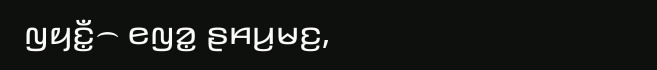ꤜꤟꤢꤪ꤭꤮ ꤕꤜꤤ꤭ ꤔꤌꤣ꤬ꤗꤢ꤬,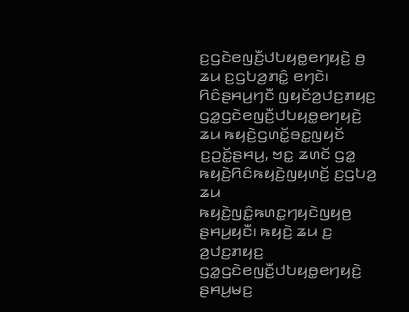ꤢ꤬ꤞꤢꤧꤕꤜꤢꤪ꤬ꤓꤝꤟꤥ꤭ꤕꤚꤟꤢꤧ꤬ ꤥ꤬ ꤘꤣ ꤢ꤬ꤞꤝꤤ꤬ꤊꤢꤨ꤭ ꤕꤚꤢꤧ꤯ ꤖꤢꤨꤔꤌꤣ꤬ꤚꤢꤪ ꤜꤟꤢꤩꤤ꤬ꤓꤢ꤬ꤊꤟꤢ꤬ ꤞꤤ꤭ꤞꤢꤧꤕꤜꤢꤪ꤬ꤓꤝꤟꤥ꤭ꤕꤚꤟꤢꤧ꤬ ꤘꤣ ꤒꤟꤢꤧ꤬ꤞꤛꤢꤩ꤭ꤋꤢ꤭ꤜꤟꤢꤩ ꤢ꤬ꤑꤢꤩ꤭ꤔꤌꤣ꤬, ꤠꤢ꤭ ꤘꤛꤢꤩ ꤞꤤ꤭ ꤒꤟꤢꤧ꤬ꤖꤢꤨꤒꤟꤢꤧ꤬ꤜꤟꤛꤢꤩ꤬ ꤢ꤬ꤞꤝꤤ꤬ ꤘꤣ ꤒꤟꤢꤧ꤬ꤜꤢꤨ꤭ꤒꤛꤢ꤭ꤚꤟꤢꤧꤜꤟꤥ꤬ ꤔꤌꤣ꤬ꤟꤢꤪ꤯ ꤒꤟꤢꤧ꤬ ꤘꤣ ꤢ꤬ ꤤ꤬ꤓꤢ꤬ꤊꤟꤢ꤬ ꤞꤤ꤭ꤞꤢꤧꤕꤜꤢꤪ꤬ꤓꤝꤟꤥ꤭ꤕꤚꤟꤢꤧ꤬ ꤔꤌꤣ꤬ꤗꤢ꤬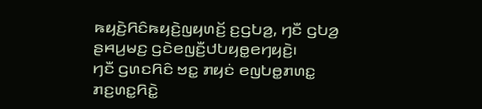ꤒꤟꤢꤧ꤬ꤖꤢꤨꤒꤟꤢꤧ꤬ꤜꤟꤛꤢꤩ꤬ ꤢ꤬ꤞꤝꤤ꤬, ꤚꤢꤪ ꤞꤝꤤ꤬ ꤔꤌꤣ꤬ꤗꤢ꤬ ꤞꤢꤧꤕꤜꤢꤪ꤬ꤓꤝꤟꤥ꤭ꤕꤚꤟꤢꤧ꤬꤯
ꤚꤢꤪ ꤞꤛꤢꤖꤢꤨ ꤠꤢ꤭ ꤊꤟꤢꤦ ꤕꤜꤝꤥ꤭ꤊꤛꤢ꤭ ꤊꤢ꤬ꤛꤢ꤭ꤖꤢꤧ꤭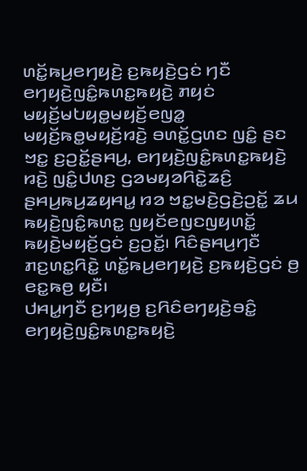ꤛꤢꤩ꤭ꤒꤣ꤬ꤕꤚꤟꤢꤧ꤬ ꤢ꤬ꤒꤟꤢꤧ꤬ꤞꤢꤦ ꤚꤢꤪ ꤕꤚꤟꤢꤧ꤬ꤜꤢꤨ꤭ꤒꤛꤢ꤭ꤒꤟꤢꤧ꤬ ꤊꤟꤢꤦ ꤗꤟꤢꤩ꤬ꤗꤝꤟꤥ꤭ꤗꤟꤢꤩ꤬ꤕꤜꤤ꤭ ꤗꤟꤢꤩ꤬ꤒꤥ꤭ꤗꤟꤢꤩ꤬ꤙꤢꤧ꤬ ꤋꤛꤢꤩ꤭ꤞꤛꤢ ꤜꤢꤨ꤭ ꤔꤢ ꤠꤢ꤭ ꤢ꤬ꤑꤢꤩ꤭ꤔꤌꤣ꤬, ꤕꤚꤟꤢꤧ꤬ꤜꤢꤨ꤭ꤒꤛꤢ꤭ꤒꤟꤢꤧ꤬ ꤙꤢꤧ꤬ ꤜꤢꤨ꤭ꤓꤛꤢ꤬ ꤞꤤꤗꤟꤤꤖꤢꤧ꤭ꤘꤢꤨ꤬ ꤔꤌꤣ꤬ꤒꤣ꤬ꤘꤟꤌꤣ꤭ ꤙꤤ ꤠꤢ꤭ꤗꤢꤧ꤬ꤞꤢꤧ꤬ꤑꤢꤩ꤭ ꤘꤣ ꤒꤟꤢꤧ꤬ꤜꤢꤨ꤭ꤒꤛꤢ꤭ ꤜꤟꤢꤩꤕꤜꤢꤜꤟꤛꤢꤩ꤭ ꤒꤟꤢꤧ꤬ꤗꤟꤢꤩ꤬ꤞꤢꤦ ꤢ꤬ꤑꤢꤩ꤭꤯ ꤖꤢꤨꤔꤌꤣ꤬ꤚꤢꤪ ꤊꤢ꤬ꤛꤢ꤭ꤖꤢꤧ꤭ ꤛꤢꤩ꤭ꤒꤣ꤬ꤕꤚꤟꤢꤧ꤬ ꤢ꤬ꤒꤟꤢꤧ꤬ꤞꤢꤦ ꤥ꤬ ꤕꤢ꤭ꤒꤥ꤬ ꤟꤢꤪ꤯
ꤓꤌꤣ꤭ꤚꤢꤪ ꤢ꤬ꤚꤟꤥ꤬ ꤢ꤬ꤖꤢꤨꤕꤚꤟꤢꤧ꤬ꤋꤢꤨ꤭ ꤕꤚꤟꤢꤧ꤬ꤜꤢꤨ꤭ꤒꤛꤢ꤭ꤒꤟꤢꤧ꤬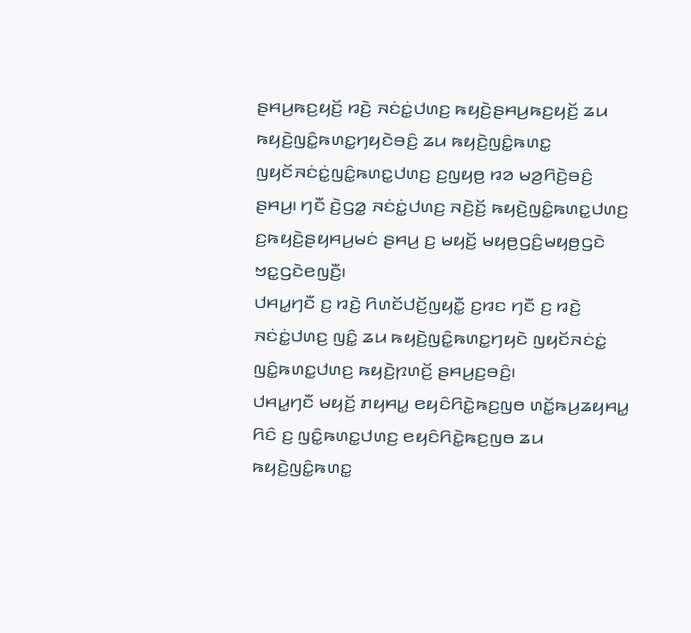ꤔꤌꤣ꤬ꤒꤢ꤬ꤟꤢꤩ꤬ ꤙꤢꤧ꤬ ꤏꤢꤦꤢꤦ꤭ꤓꤛꤢ꤬ ꤒꤟꤢꤧ꤬ꤔꤌꤣ꤬ꤒꤢ꤬ꤟꤢꤩ꤬ ꤘꤣ ꤒꤟꤢꤧ꤬ꤜꤢꤨ꤭ꤒꤛꤢ꤭ꤚꤟꤢꤧꤋꤢꤨ꤬ ꤘꤣ ꤒꤟꤢꤧ꤬ꤜꤢꤨ꤭ꤒꤛꤢ꤭ ꤜꤟꤢꤩꤏꤢꤦꤢꤦ꤭ꤜꤢꤨ꤭ꤒꤛꤢ꤭ꤓꤛꤢ꤬ ꤢ꤬ꤜꤟꤥ꤬ ꤙꤤ ꤗꤤ꤬ꤖꤢꤧ꤬ꤋꤢꤨ꤬ ꤔꤌꤣ꤬꤯ ꤚꤢꤪ ꤢꤧ꤬ꤞꤤ꤭ ꤏꤢꤦꤢꤦ꤭ꤓꤛꤢ꤬ ꤏꤢꤧ꤬ꤢꤩ꤬ ꤒꤟꤢꤧ꤬ꤜꤢꤨ꤭ꤒꤛꤢ꤭ꤓꤛꤢ꤬ ꤢ꤬ꤒꤟꤢꤧ꤬ꤔꤟꤌꤣ꤬ꤗꤢꤦ ꤔꤌꤣ꤬ ꤢ꤬ ꤗꤟꤢꤩ꤬ ꤗꤟꤥ꤬ꤞꤢꤨ꤬ꤗꤟꤥ꤬ꤞꤢꤧ ꤠꤢ꤭ꤞꤢꤧꤕꤜꤢꤪ꤬꤯
ꤓꤌꤣ꤭ꤚꤢꤪ ꤢ꤬ ꤙꤢꤧ꤬ ꤖꤛꤢꤩꤓꤢꤩ꤬ꤜꤟꤢꤪ꤭ ꤢ꤬ꤙꤢ ꤚꤢꤪ ꤢ꤬ ꤙꤢꤧ꤬ ꤏꤢꤦꤢꤦ꤭ꤓꤛꤢ꤬ ꤜꤢꤨ꤭ ꤘꤣ ꤒꤟꤢꤧ꤬ꤜꤢꤨ꤭ꤒꤛꤢ꤭ꤚꤟꤢꤧ ꤜꤟꤢꤩꤏꤢꤦꤢꤦ꤭ ꤜꤢꤨ꤭ꤒꤛꤢ꤭ꤓꤛꤢ꤬ ꤒꤟꤢꤧ꤬ꤐꤛꤢꤩ꤬ ꤔꤌꤣ꤬ꤢ꤬ꤋꤢꤨ꤬꤯
ꤓꤌꤣ꤭ꤚꤢꤪ ꤗꤟꤢꤩ꤬ ꤊꤟꤌꤣ꤭ ꤕꤟꤢꤨꤖꤢꤧ꤭ꤒꤢ꤬ꤜꤥ ꤛꤢꤩ꤭ꤒꤣ꤬ꤘꤟꤌꤣ꤭ ꤖꤢꤨ ꤢ꤬ ꤜꤢꤨ꤭ꤒꤛꤢ꤭ꤓꤛꤢ꤬ ꤕꤟꤢꤨꤖꤢꤧ꤭ꤒꤢ꤬ꤜꤥ ꤘꤣ ꤒꤟꤢꤧ꤬ꤜꤢꤨ꤭ꤒꤛꤢ꤭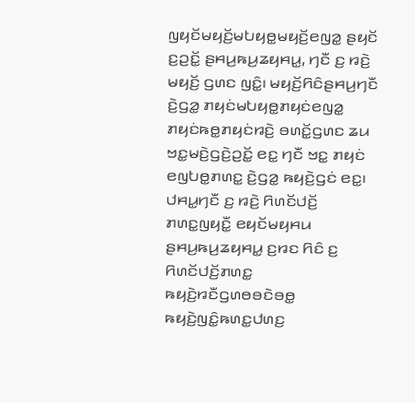ꤜꤟꤢꤩꤗꤟꤢꤩ꤬ꤗꤝꤟꤥ꤭ꤗꤟꤢꤩ꤬ꤕꤜꤤ꤭ ꤔꤟꤢꤩ ꤢ꤬ꤑꤢꤩ꤭ ꤔꤌꤣ꤬ꤒꤣ꤬ꤘꤟꤌꤣ꤭, ꤚꤢꤪ ꤢ꤬ ꤙꤢꤧ꤬ ꤗꤟꤢꤩ꤬ ꤞꤛꤢ ꤜꤢꤨ꤭꤯ ꤗꤟꤢꤩ꤬ꤖꤢꤨꤔꤌꤣ꤬ꤚꤢꤪ ꤢꤧ꤬ꤞꤤ꤭ ꤊꤟꤢꤦꤗꤝꤟꤥ꤭ꤊꤟꤢꤦꤕꤜꤤ꤭ ꤊꤟꤢꤦꤒꤥ꤭ꤊꤟꤢꤦꤙꤢꤧ꤬ ꤋꤛꤢꤩ꤭ꤞꤛꤢ ꤘꤣ ꤠꤢ꤭ꤗꤢꤧ꤬ꤞꤢꤧ꤬ꤑꤢꤩ꤭ ꤕꤢ꤭ ꤚꤢꤪ ꤠꤢ꤭ ꤊꤟꤢꤦ ꤕꤜꤝꤥ꤭ꤊꤛꤢ꤭ ꤢꤧ꤬ꤞꤤ꤭ ꤒꤟꤢꤧ꤬ꤞꤢꤦ ꤕꤢ꤭꤯
ꤓꤌꤣ꤭ꤚꤢꤪ ꤢ꤬ ꤙꤢꤧ꤬ ꤖꤛꤢꤩꤓꤢꤩ꤬ ꤊꤛꤢ꤭ꤜꤟꤢꤪ꤭ ꤕꤟꤢꤩꤗꤟꤌꤣ ꤔꤌꤣ꤬ꤒꤣ꤬ꤘꤟꤌꤣ꤭ ꤢ꤬ꤙꤢ ꤖꤢꤨ ꤢ꤬ ꤖꤛꤢꤩꤓꤢꤩ꤬ꤊꤛꤢ꤭ ꤒꤟꤢꤧ꤬ꤙꤢꤪꤞꤛꤥꤋꤢꤧꤋꤥ꤭ ꤒꤟꤢꤧ꤬ꤜꤢꤨ꤭ꤒꤛꤢ꤭ꤓꤛꤢ꤬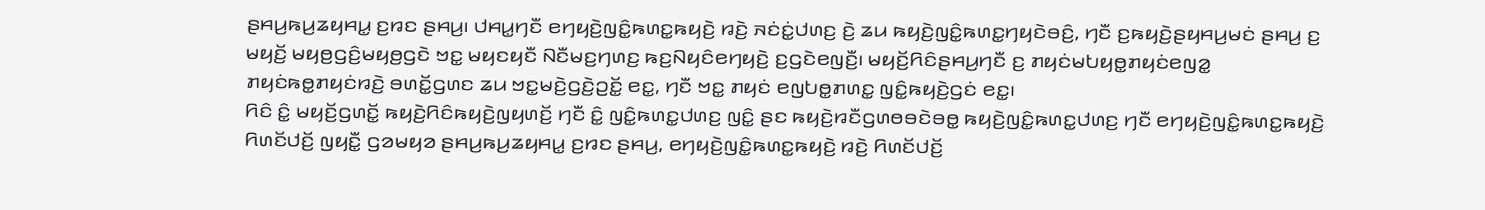ꤔꤌꤣ꤬ꤒꤣ꤬ꤘꤟꤌꤣ꤭ ꤢ꤬ꤙꤢ ꤔꤌꤣ꤬꤯ ꤓꤌꤣ꤭ꤚꤢꤪ ꤕꤚꤟꤢꤧ꤬ꤜꤢꤨ꤭ꤒꤛꤢ꤭ꤒꤟꤢꤧ꤬ ꤙꤢꤧ꤬ ꤏꤢꤦꤢꤦ꤭ꤓꤛꤢ꤬ ꤢꤧ꤬ ꤘꤣ ꤒꤟꤢꤧ꤬ꤜꤢꤨ꤭ꤒꤛꤢ꤭ꤚꤟꤢꤧꤋꤢꤨ꤬, ꤚꤢꤪ ꤢ꤬ꤒꤟꤢꤧ꤬ꤔꤟꤌꤣ꤬ꤗꤢꤦ ꤔꤌꤣ꤬ ꤢ꤬ ꤗꤟꤢꤩ꤬ ꤗꤟꤥ꤬ꤞꤢꤨ꤬ꤗꤟꤥ꤬ꤞꤢꤧ ꤠꤢ꤭ ꤗꤟꤢꤟꤢꤪ ꤡꤢꤪꤗꤢ꤬ꤚꤛꤢ꤬ ꤒꤢ꤬ꤡꤟꤢꤨꤕꤚꤟꤢꤧ꤬ ꤢ꤬ꤞꤢꤧꤕꤜꤢꤪ꤬꤯ ꤗꤟꤢꤩ꤬ꤖꤢꤨꤔꤌꤣ꤬ꤚꤢꤪ ꤢ꤬ ꤊꤟꤢꤦꤗꤝꤟꤥ꤭ꤊꤟꤢꤦꤕꤜꤤ꤭ ꤊꤟꤢꤦꤒꤥ꤭ꤊꤟꤢꤦꤙꤢꤧ꤬ ꤋꤛꤢꤩ꤭ꤞꤛꤢ ꤘꤣ ꤠꤢ꤭ꤗꤢꤧ꤬ꤞꤢꤧ꤬ꤑꤢꤩ꤭ ꤕꤢ꤭, ꤚꤢꤪ ꤠꤢ꤭ ꤊꤟꤢꤦ ꤕꤜꤝꤥ꤭ꤊꤛꤢ꤭ ꤜꤢꤨ꤭ꤒꤟꤢꤧ꤬ꤞꤢꤦ ꤕꤢ꤭꤯
ꤖꤢꤨ ꤢꤨ꤭ ꤗꤟꤢꤩ꤬ꤞꤛꤢꤩ꤭ ꤒꤟꤢꤧ꤬ꤖꤢꤨꤒꤟꤢꤧ꤬ꤜꤟꤛꤢꤩ꤬ ꤚꤢꤪ ꤢꤨ꤭ ꤜꤢꤨ꤭ꤒꤛꤢ꤭ꤓꤛꤢ꤬ ꤜꤢꤨ꤭ ꤔꤢ ꤒꤟꤢꤧ꤬ꤙꤢꤪꤞꤛꤥꤋꤢꤧꤋꤥ꤭ ꤒꤟꤢꤧ꤬ꤜꤢꤨ꤭ꤒꤛꤢ꤭ꤓꤛꤢ꤬ ꤚꤢꤪ ꤕꤚꤟꤢꤧ꤬ꤜꤢꤨ꤭ꤒꤛꤢ꤭ꤒꤟꤢꤧ꤬ ꤖꤛꤢꤩꤓꤢꤩ꤬ ꤜꤟꤢꤪ꤭ ꤞꤤꤗꤟꤤ ꤔꤌꤣ꤬ꤒꤣ꤬ꤘꤟꤌꤣ꤭ ꤢ꤬ꤙꤢ ꤔꤌꤣ꤬, ꤕꤚꤟꤢꤧ꤬ꤜꤢꤨ꤭ꤒꤛꤢ꤭ꤒꤟꤢꤧ꤬ ꤙꤢꤧ꤬ ꤖꤛꤢꤩꤓꤢꤩ꤬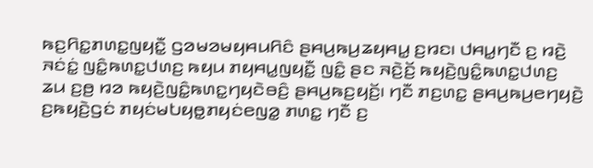ꤒꤢ꤬ꤖꤢ꤭ꤊꤛꤢ꤭ꤜꤟꤢꤪ꤭ ꤞꤤꤗꤤꤗꤟꤌꤣꤖꤢꤨ ꤔꤌꤣ꤬ꤒꤣ꤬ꤘꤟꤌꤣ꤭ ꤢ꤬ꤙꤢ꤯ ꤓꤌꤣ꤭ꤚꤢꤪ ꤢ꤬ ꤙꤢꤧ꤬ ꤏꤢꤦꤢꤦ꤭ ꤜꤢꤨ꤭ꤒꤛꤢ꤭ꤓꤛꤢ꤬ ꤒꤟꤣ ꤊꤟꤌꤣ꤭ꤜꤟꤢꤪ꤭ ꤜꤢꤨ꤭ ꤔꤢ ꤏꤢꤧ꤬ꤢꤩ꤬ ꤒꤟꤢꤧ꤬ꤜꤢꤨ꤭ꤒꤛꤢ꤭ꤓꤛꤢ꤬ ꤘꤣ ꤢ꤬ꤥ꤬ ꤙꤤ ꤒꤟꤢꤧ꤬ꤜꤢꤨ꤭ꤒꤛꤢ꤭ꤚꤟꤢꤧꤋꤢꤨ꤬ ꤔꤌꤣ꤬ꤒꤢ꤬ꤟꤢꤩ꤬꤯ ꤚꤢꤪ ꤊꤢ꤬ꤛꤢ꤭ ꤔꤌꤣ꤬ꤒꤣ꤬ꤕꤚꤟꤢꤧ꤬ ꤢ꤬ꤒꤟꤢꤧ꤬ꤞꤢꤦ ꤊꤟꤢꤦꤗꤝꤟꤥ꤭ꤊꤟꤢꤦꤕꤜꤤ꤭ ꤊꤛꤢ꤭ ꤚꤢꤪ ꤢ꤬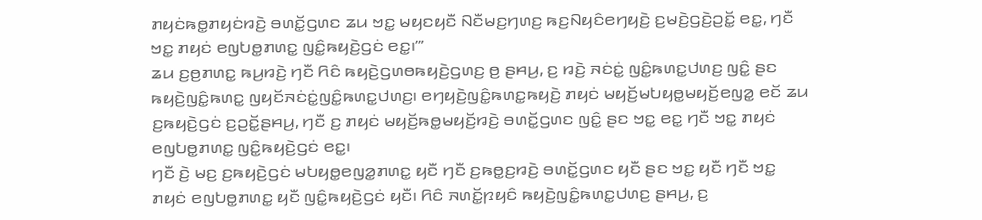ꤊꤟꤢꤦꤒꤥ꤭ꤊꤟꤢꤦꤙꤢꤧ꤬ ꤋꤛꤢꤩ꤭ꤞꤛꤢ ꤘꤣ ꤠꤢ꤭ ꤗꤟꤢꤟꤢꤪ ꤡꤢꤪꤗꤢ꤬ꤚꤛꤢ꤬ ꤒꤢ꤬ꤡꤟꤢꤨꤕꤚꤟꤢꤧ꤬ ꤢ꤬ꤗꤢꤧ꤬ꤞꤢꤧ꤬ꤑꤢꤩ꤭ ꤕꤢ꤭, ꤚꤢꤪ ꤠꤢ꤭ ꤊꤟꤢꤦ ꤕꤜꤝꤥ꤭ꤊꤛꤢ꤭ ꤜꤢꤨ꤭ꤒꤟꤢꤧ꤬ꤞꤢꤦ ꤕꤢ꤭꤯’”
ꤘꤣ ꤢ꤬ꤥ꤬ꤊꤛꤢ꤭ ꤒꤣ꤬ꤙꤢꤧ꤬ ꤚꤢꤪ ꤖꤢꤨ ꤒꤟꤢꤧ꤬ꤞꤛꤥꤒꤟꤢꤧ꤬ꤞꤛꤢ꤬ ꤥ꤬ ꤔꤌꤣ꤬, ꤢ꤬ ꤙꤢꤧ꤬ ꤏꤢꤦꤢꤦ꤭ ꤜꤢꤨ꤭ꤒꤛꤢ꤭ꤓꤛꤢ꤬ ꤜꤢꤨ꤭ ꤔꤢ ꤒꤟꤢꤧ꤬ꤜꤢꤨ꤭ꤒꤛꤢ꤭ ꤜꤟꤢꤩꤏꤢꤦꤢꤦ꤭ꤜꤢꤨ꤭ꤒꤛꤢ꤭ꤓꤛꤢ꤬꤯ ꤕꤚꤟꤢꤧ꤬ꤜꤢꤨ꤭ꤒꤛꤢ꤭ꤒꤟꤢꤧ꤬ ꤊꤟꤢꤦ ꤗꤟꤢꤩ꤬ꤗꤝꤟꤥ꤭ꤗꤟꤢꤩ꤬ꤕꤜꤤ꤭ ꤕꤢꤩ ꤘꤣ ꤢ꤬ꤒꤟꤢꤧ꤬ꤞꤢꤦ ꤢ꤬ꤑꤢꤩ꤭ꤔꤌꤣ꤬, ꤚꤢꤪ ꤢ꤬ ꤊꤟꤢꤦ ꤗꤟꤢꤩ꤬ꤒꤥ꤭ꤗꤟꤢꤩ꤬ꤙꤢꤧ꤬ ꤋꤛꤢꤩ꤭ꤞꤛꤢ ꤜꤢꤨ꤭ ꤔꤢ ꤠꤢ꤭ ꤕꤢ꤭ ꤚꤢꤪ ꤠꤢ꤭ ꤊꤟꤢꤦ ꤕꤜꤝꤥ꤭ꤊꤛꤢ꤭ ꤜꤢꤨ꤭ꤒꤟꤢꤧ꤬ꤞꤢꤦ ꤕꤢ꤭꤯
ꤚꤢꤪ ꤢꤧ꤬ ꤗꤢ꤬ ꤢ꤬ꤒꤟꤢꤧ꤬ꤞꤢꤦ ꤗꤝꤟꤥ꤭ꤕꤜꤤ꤭ꤊꤛꤢ꤭ ꤟꤢꤪ ꤚꤢꤪ ꤢ꤬ꤒꤥ꤭ꤢ꤬ꤙꤢꤧ꤬ ꤋꤛꤢꤩ꤭ꤞꤛꤢ ꤟꤢꤪ ꤔꤢ ꤠꤢ꤭ ꤟꤢꤪ ꤚꤢꤪ ꤠꤢ꤭ ꤊꤟꤢꤦ ꤕꤜꤝꤥ꤭ꤊꤛꤢ꤭ ꤟꤢꤪ ꤜꤢꤨ꤭ꤒꤟꤢꤧ꤬ꤞꤢꤦ ꤟꤢꤪ꤯ ꤖꤢꤨ ꤏꤛꤢꤩ꤭ꤐꤟꤢꤨ ꤒꤟꤢꤧ꤬ꤜꤢꤨ꤭ꤒꤛꤢ꤭ꤓꤛꤢ꤬ ꤔꤌꤣ꤬, ꤢ꤬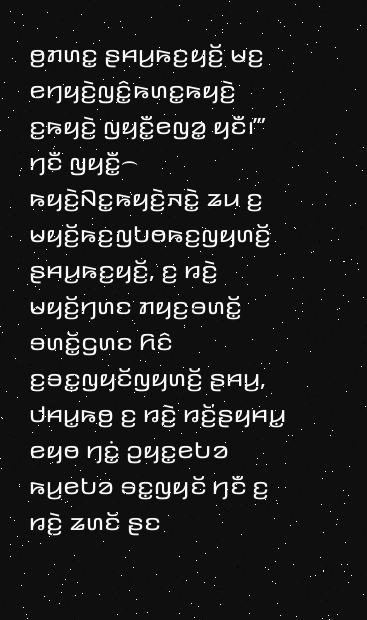ꤥ꤬ꤊꤛꤢ꤭ ꤔꤌꤣ꤬ꤒꤢ꤬ꤟꤢꤩ꤬ ꤗꤢ꤬ ꤕꤚꤟꤢꤧ꤬ꤜꤢꤨ꤭ꤒꤛꤢ꤭ꤒꤟꤢꤧ꤬ ꤢ꤬ꤒꤟꤢꤧ꤬ ꤜꤟꤢꤪ꤭ꤕꤜꤤ꤭ ꤟꤢꤪ꤯’”
ꤚꤢꤪ ꤜꤟꤢꤪ꤭꤮ ꤒꤟꤢꤧ꤬ꤡꤢ꤭ꤒꤟꤢꤧ꤬ꤏꤢꤧ꤭ ꤘꤣ ꤢ꤬ ꤗꤟꤢꤩ꤬ꤒꤢ꤬ꤜꤝꤥꤒꤢ꤬ꤜꤟꤛꤢꤩ꤬ ꤔꤌꤣ꤬ꤒꤢ꤬ꤟꤢꤩ꤬, ꤢ꤬ ꤙꤢꤧ꤬ ꤗꤟꤢꤩ꤬ꤚꤛꤢ ꤊꤟꤢ꤬ꤋꤛꤢꤩ꤭ ꤋꤛꤢꤩ꤭ꤞꤛꤢ ꤖꤢꤨ ꤢ꤬ꤋꤢ꤭ꤜꤟꤢꤩꤜꤟꤛꤢꤩ꤬ ꤔꤌꤣ꤬, ꤓꤌꤣ꤭ꤒꤥ꤬ ꤢ꤬ ꤙꤢꤧ꤬ ꤙꤢꤩ꤬ꤔꤟꤌꤣ꤭ ꤕꤟꤥ ꤚꤢꤦ꤭ ꤑꤟꤢ꤭ꤕꤝꤤ ꤒꤣ꤬ꤕꤝꤤ ꤋꤢ꤭ꤜꤟꤢꤩ ꤚꤢꤪ ꤢ꤬ ꤙꤢꤧ꤬ ꤘꤛꤢꤩ ꤔꤢ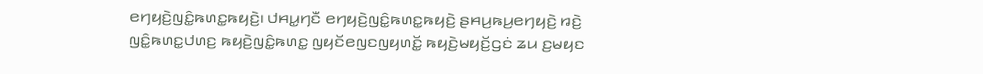ꤕꤚꤟꤢꤧ꤬ꤜꤢꤨ꤭ꤒꤛꤢ꤭ꤒꤟꤢꤧ꤬꤯ ꤓꤌꤣ꤭ꤚꤢꤪ ꤕꤚꤟꤢꤧ꤬ꤜꤢꤨ꤭ꤒꤛꤢ꤭ꤒꤟꤢꤧ꤬ ꤔꤌꤣ꤬ꤒꤣ꤬ꤕꤚꤟꤢꤧ꤬ ꤙꤢꤧ꤬ ꤜꤢꤨ꤭ꤒꤛꤢ꤭ꤓꤛꤢ꤬ ꤒꤟꤢꤧ꤬ꤜꤢꤨ꤭ꤒꤛꤢ꤭ ꤜꤟꤢꤩꤕꤜꤢꤜꤟꤛꤢꤩ꤭ ꤒꤟꤢꤧ꤬ꤗꤟꤢꤩ꤬ꤞꤢꤦ ꤘꤣ ꤢ꤬ꤗꤟꤢ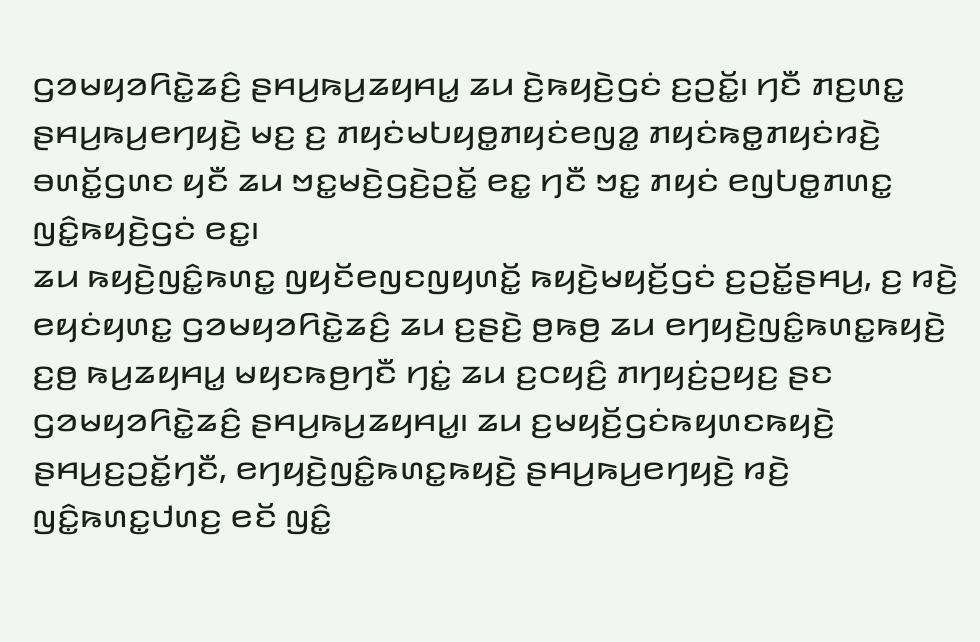ꤞꤤꤗꤟꤤꤖꤢꤧ꤭ꤘꤢꤨ꤬ ꤔꤌꤣ꤬ꤒꤣ꤬ꤘꤟꤌꤣ꤭ ꤘꤣ ꤢꤧ꤬ꤒꤟꤢꤧ꤬ꤞꤢꤦ ꤢ꤬ꤑꤢꤩ꤭꤯ ꤚꤢꤪ ꤊꤢ꤬ꤛꤢ꤭ ꤔꤌꤣ꤬ꤒꤣ꤬ꤕꤚꤟꤢꤧ꤬ ꤗꤢ꤬ ꤢ꤬ ꤊꤟꤢꤦꤗꤝꤟꤥ꤭ꤊꤟꤢꤦꤕꤜꤤ꤭ ꤊꤟꤢꤦꤒꤥ꤭ꤊꤟꤢꤦꤙꤢꤧ꤬ ꤋꤛꤢꤩ꤭ꤞꤛꤢ ꤟꤢꤪ ꤘꤣ ꤠꤢ꤭ꤗꤢꤧ꤬ꤞꤢꤧ꤬ꤑꤢꤩ꤭ ꤕꤢ꤭ ꤚꤢꤪ ꤠꤢ꤭ ꤊꤟꤢꤦ ꤕꤜꤝꤥ꤭ꤊꤛꤢ꤭ ꤜꤢꤨ꤭ꤒꤟꤢꤧ꤬ꤞꤢꤦ ꤕꤢ꤭꤯
ꤘꤣ ꤒꤟꤢꤧ꤬ꤜꤢꤨ꤭ꤒꤛꤢ꤭ ꤜꤟꤢꤩꤕꤜꤢꤜꤟꤛꤢꤩ꤭ ꤒꤟꤢꤧ꤬ꤗꤟꤢꤩ꤬ꤞꤢꤦ ꤢ꤬ꤑꤢꤩ꤭ꤔꤌꤣ꤬, ꤢ꤬ ꤙꤢꤧ꤬ ꤕꤟꤢꤦꤟꤛꤢ꤭ ꤞꤤꤗꤟꤤꤖꤢꤧ꤭ꤘꤢꤨ꤬ ꤘꤣ ꤢ꤬ꤔꤢꤧ꤬ ꤥ꤬ꤒꤥ꤬ ꤘꤣ ꤕꤚꤟꤢꤧ꤬ꤜꤢꤨ꤭ꤒꤛꤢ꤭ꤒꤟꤢꤧ꤬ ꤢ꤬ꤥ꤬ ꤒꤣ꤬ꤘꤟꤌꤣ꤭ ꤗꤟꤢꤒꤥ꤬ꤚꤢꤪ ꤚꤢꤦ꤭ ꤘꤣ ꤢ꤬ꤍꤟꤢꤨ꤬ ꤊꤚꤟꤢꤦ꤬ꤑꤟꤢ꤬ ꤔꤢ ꤞꤤꤗꤟꤤꤖꤢꤧ꤭ꤘꤢꤨ꤬ ꤔꤌꤣ꤬ꤒꤣ꤬ꤘꤟꤌꤣ꤭꤯ ꤘꤣ ꤢ꤬ꤗꤟꤢꤩ꤬ꤞꤢꤦꤒꤟꤛꤢꤒꤟꤢꤧ꤬ ꤔꤌꤣ꤬ꤢ꤬ꤑꤢꤩ꤭ꤚꤢꤪ, ꤕꤚꤟꤢꤧ꤬ꤜꤢꤨ꤭ꤒꤛꤢ꤭ꤒꤟꤢꤧ꤬ ꤔꤌꤣ꤬ꤒꤣ꤬ꤕꤚꤟꤢꤧ꤬ ꤙꤢꤧ꤬ ꤜꤢꤨ꤭ꤒꤛꤢ꤭ꤓꤛꤢ꤬ ꤕꤢꤩ ꤜꤢꤨ꤭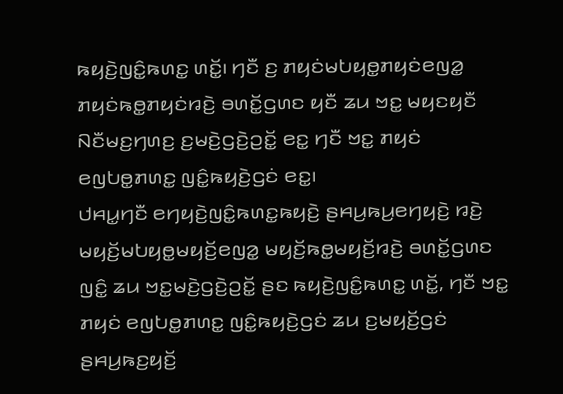ꤒꤟꤢꤧ꤬ꤜꤢꤨ꤭ꤒꤛꤢ꤭ ꤛꤢꤩ꤭꤯ ꤚꤢꤪ ꤢ꤬ ꤊꤟꤢꤦꤗꤝꤟꤥ꤭ꤊꤟꤢꤦꤕꤜꤤ꤭ ꤊꤟꤢꤦꤒꤥ꤭ꤊꤟꤢꤦꤙꤢꤧ꤬ ꤋꤛꤢꤩ꤭ꤞꤛꤢ ꤟꤢꤪ ꤘꤣ ꤠꤢ꤭ ꤗꤟꤢꤟꤢꤪ ꤡꤢꤪꤗꤢ꤬ꤚꤛꤢ꤬ ꤢ꤬ꤗꤢꤧ꤬ꤞꤢꤧ꤬ꤑꤢꤩ꤭ ꤕꤢ꤭ ꤚꤢꤪ ꤠꤢ꤭ ꤊꤟꤢꤦ ꤕꤜꤝꤥ꤭ꤊꤛꤢ꤭ ꤜꤢꤨ꤭ꤒꤟꤢꤧ꤬ꤞꤢꤦ ꤕꤢ꤭꤯
ꤓꤌꤣ꤭ꤚꤢꤪ ꤕꤚꤟꤢꤧ꤬ꤜꤢꤨ꤭ꤒꤛꤢ꤭ꤒꤟꤢꤧ꤬ ꤔꤌꤣ꤬ꤒꤣ꤬ꤕꤚꤟꤢꤧ꤬ ꤙꤢꤧ꤬ ꤗꤟꤢꤩ꤬ꤗꤝꤟꤥ꤭ꤗꤟꤢꤩ꤬ꤕꤜꤤ꤭ ꤗꤟꤢꤩ꤬ꤒꤥ꤭ꤗꤟꤢꤩ꤬ꤙꤢꤧ꤬ ꤋꤛꤢꤩ꤭ꤞꤛꤢ ꤜꤢꤨ꤭ ꤘꤣ ꤠꤢ꤭ꤗꤢꤧ꤬ꤞꤢꤧ꤬ꤑꤢꤩ꤭ ꤔꤢ ꤒꤟꤢꤧ꤬ꤜꤢꤨ꤭ꤒꤛꤢ꤭ ꤛꤢꤩ꤭, ꤚꤢꤪ ꤠꤢ꤭ ꤊꤟꤢꤦ ꤕꤜꤝꤥ꤭ꤊꤛꤢ꤭ ꤜꤢꤨ꤭ꤒꤟꤢꤧ꤬ꤞꤢꤦ ꤘꤣ ꤢ꤬ꤗꤟꤢꤩ꤬ꤞꤢꤦ ꤔꤌꤣ꤬ꤒꤢ꤬ꤟꤢꤩ꤬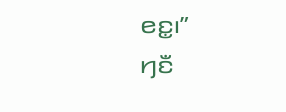ꤕꤢ꤭꤯”
ꤚꤢꤪ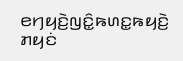ꤕꤚꤟꤢꤧ꤬ꤜꤢꤨ꤭ꤒꤛꤢ꤭ꤒꤟꤢꤧ꤬ ꤊꤟꤢꤦ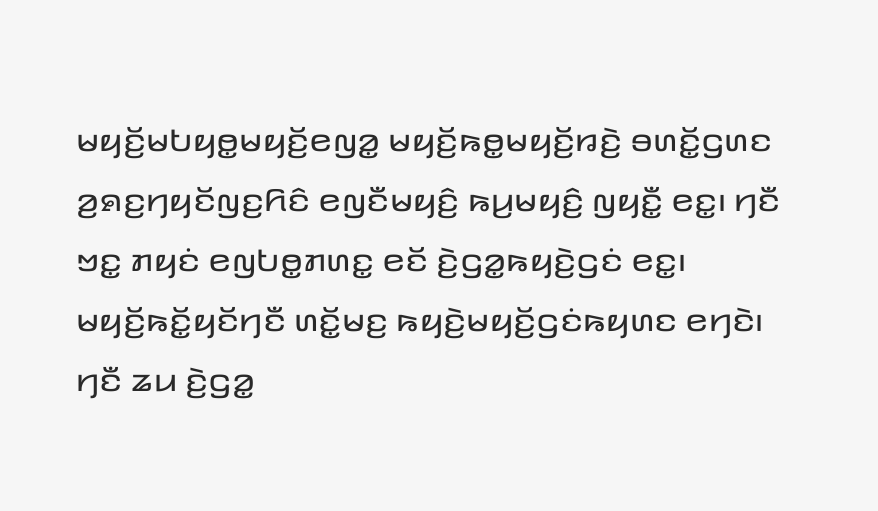ꤗꤟꤢꤩ꤬ꤗꤝꤟꤥ꤭ꤗꤟꤢꤩ꤬ꤕꤜꤤ꤭ ꤗꤟꤢꤩ꤬ꤒꤥ꤭ꤗꤟꤢꤩ꤬ꤙꤢꤧ꤬ ꤋꤛꤢꤩ꤭ꤞꤛꤢ ꤤ꤬ꤎꤢ꤬ꤚꤟꤢꤩꤜꤢ꤬ꤖꤢꤨ ꤕꤜꤢꤪꤗꤟꤢꤨ꤬ ꤒꤣ꤬ꤗꤟꤢꤨ꤬ ꤜꤟꤢꤪ꤭ ꤕꤢ꤭꤯ ꤚꤢꤪ ꤠꤢ꤭ ꤊꤟꤢꤦ ꤕꤜꤝꤥ꤭ꤊꤛꤢ꤭ ꤕꤢꤩ ꤢꤧ꤬ꤞꤤ꤭ꤒꤟꤢꤧ꤬ꤞꤢꤦ ꤕꤢ꤭꤯ ꤗꤟꤢꤩ꤬ꤒꤢꤩ꤭ꤟꤢꤩꤚꤢꤪ ꤛꤢꤩ꤭ꤗꤢ꤬ ꤒꤟꤢꤧ꤬ꤗꤟꤢꤩ꤬ꤞꤢꤦꤒꤟꤛꤢ ꤕꤚꤢꤧ꤯ ꤚꤢꤪ ꤘꤣ ꤢꤧ꤬ꤞꤤ꤭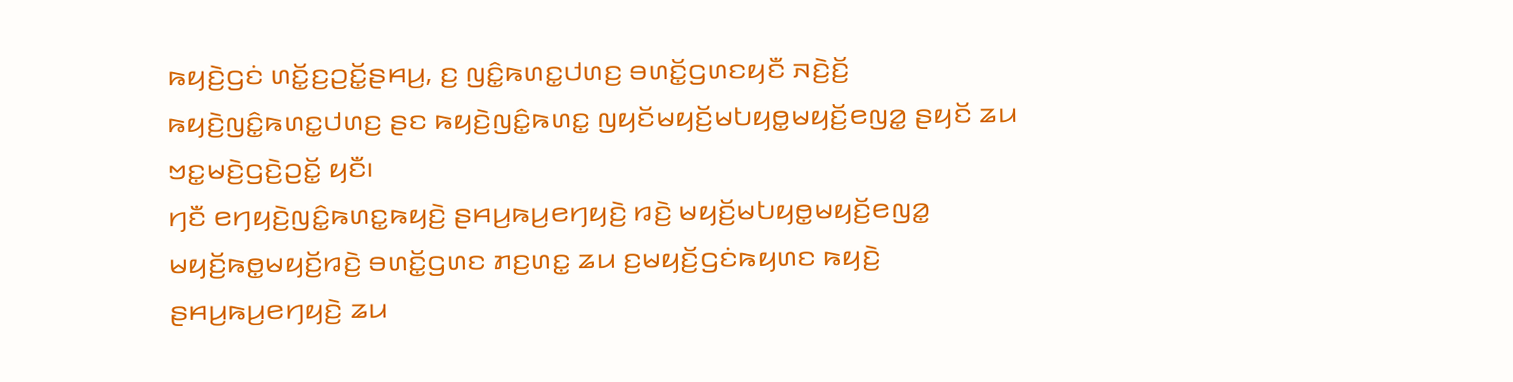ꤒꤟꤢꤧ꤬ꤞꤢꤦ ꤛꤢꤩ꤭ꤢ꤬ꤑꤢꤩ꤭ꤔꤌꤣ꤬, ꤢ꤬ ꤜꤢꤨ꤭ꤒꤛꤢ꤭ꤓꤛꤢ꤬ ꤋꤛꤢꤩ꤭ꤞꤛꤢꤟꤢꤪ ꤏꤢꤧ꤬ꤢꤩ꤬ ꤒꤟꤢꤧ꤬ꤜꤢꤨ꤭ꤒꤛꤢ꤭ꤓꤛꤢ꤬ ꤔꤢ ꤒꤟꤢꤧ꤬ꤜꤢꤨ꤭ꤒꤛꤢ꤭ ꤜꤟꤢꤩꤗꤟꤢꤩ꤬ꤗꤝꤟꤥ꤭ꤗꤟꤢꤩ꤬ꤕꤜꤤ꤭ ꤔꤟꤢꤩ ꤘꤣ ꤠꤢ꤭ꤗꤢꤧ꤬ꤞꤢꤧ꤬ꤑꤢꤩ꤭ ꤟꤢꤪ꤯
ꤚꤢꤪ ꤕꤚꤟꤢꤧ꤬ꤜꤢꤨ꤭ꤒꤛꤢ꤭ꤒꤟꤢꤧ꤬ ꤔꤌꤣ꤬ꤒꤣ꤬ꤕꤚꤟꤢꤧ꤬ ꤙꤢꤧ꤬ ꤗꤟꤢꤩ꤬ꤗꤝꤟꤥ꤭ꤗꤟꤢꤩ꤬ꤕꤜꤤ꤭ ꤗꤟꤢꤩ꤬ꤒꤥ꤭ꤗꤟꤢꤩ꤬ꤙꤢꤧ꤬ ꤋꤛꤢꤩ꤭ꤞꤛꤢ ꤊꤢ꤬ꤛꤢ꤭ ꤘꤣ ꤢ꤬ꤗꤟꤢꤩ꤬ꤞꤢꤦꤒꤟꤛꤢ ꤒꤟꤢꤧ꤬ ꤔꤌꤣ꤬ꤒꤣ꤬ꤕꤚꤟꤢꤧ꤬ ꤘꤣ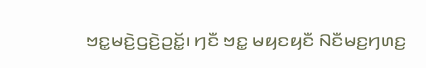ꤠꤢ꤭ꤗꤢꤧ꤬ꤞꤢꤧ꤬ꤑꤢꤩ꤭꤯ ꤚꤢꤪ ꤠꤢ꤭ ꤗꤟꤢꤟꤢꤪ ꤡꤢꤪꤗꤢ꤬ꤚꤛꤢ꤬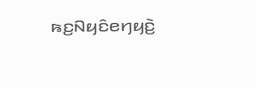ꤒꤢ꤬ꤡꤟꤢꤨꤕꤚꤟꤢꤧ꤬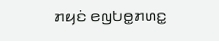ꤊꤟꤢꤦ ꤕꤜꤝꤥ꤭ꤊꤛꤢ꤭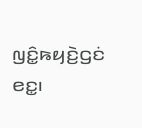ꤜꤢꤨ꤭ꤒꤟꤢꤧ꤬ꤞꤢꤦ ꤕꤢ꤭꤯